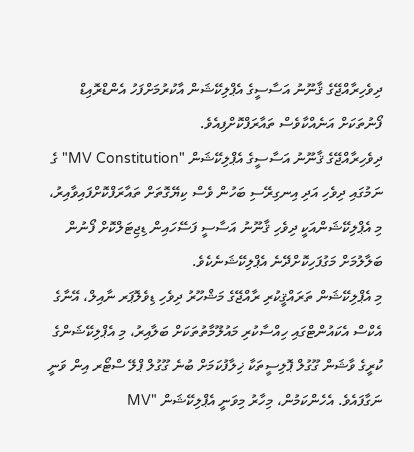ދިވެހިރާއްޖޭގެ ޤާނޫނު އަސާސީގެ އެޕްލިކޭޝަން އާކުރުމަށްފަހު އެންޑްރޮއިޑް ފޯނުތަކަށް އަނެއްކާވެސް ތައާރަފްކޮށްފިއެވެ.
ދިވެހިރާއްޖޭގެ ޤާނޫނު އަސާސީގެ އެޕްލިކޭޝަން "MV Constitution" ގެ ނަމުގައި ދިވެހި އަދި އިނގިރޭސި ބަހުން ވެސް ކިޔޭގޮތަށް ތައާރަފްކޮށްފައިވާއިރު، މި އެޕްލިކޭޝަންއަކީ ދިވެހި ޤާނޫނު އަސާސީ ފަސޭހައިން ޑިޖިޓަލްކޮށް ފޯނުން ބަލާލުމަށް މަގުފަހިކޮށްދޭނެ އެޕްލިކޭޝަނެކެވެ.
މި އެޕްލިކޭޝަން ތަރައްޤީކުރި ރާއްޖޭގެ މަޝްހޫރު ދިވެހި ޑިވެލޮޕަރ ނާއިލް، އޭނާގެ އެކްސް އެކައުންޓްގައި ހިއްސާކުރި މައުލޫމާތުތަކަށް ބަލާއިރު، މި އެޕްލިކޭޝަންގެ ކުރީގެ ވާޝަން ގޫގުލް ޕޮލިސީތަކާ ޚިލާފުކަމަށް ބުނެ ގޫގުލް ޕްލޭ ސްޓޯރ އިން ވަނީ ނަގާފައެވެ. އެހެންކަމުން، މިހާރު މިވަނީ އެޕްލިކޭޝަން "MV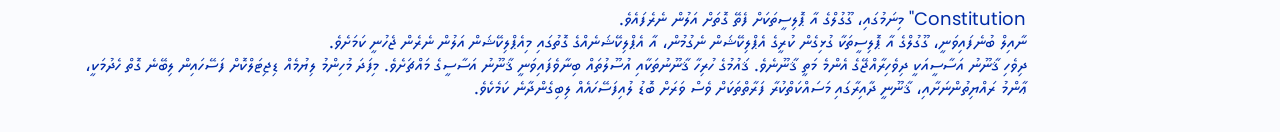Constitution" މިނަމުގައި، ގޫގުލްގެ އާ ޕޮލިސީތަކަށް ފެތޭ ގޮތަށް އަލުން ނެރެފައެވެ.
ނާއިލް ބުނެފައިވަނީ، ގޫގުލްގެ އާ ޕޮލިސީތަކާ ގުޅިގެން ކުރީގެ އެޕްލިކޭޝަން ނެގުމުން، އާ އެޕްލިކޭޝަނެއްގެ ގޮތުގައި މިއެޕްލިކޭޝަން އަލުން ނެރެން ޖެހުނީ ކަމަށެވެ.
ދިވެހި ޤާނޫނު އަސާސީއަކީ ދިވެހިރާއްޖޭގެ އެންމެ މަތީ ޤާނޫނެވެ. ޤައުމުގެ ހުރިހާ ޤާނޫނުތަކާއި އުސޫލުތައް ބިނާވެފައިވަނީ ޤާނޫނު އަސާސީގެ މައްޗަށެވެ. މިފަދަ މުހިންމު ލިޔުމެއް ޑިޖިޓަލްކޮށް ފަސޭހައިން ލިބޭނެ ގޮތް ހެދުމަކީ، ޢާންމު ރައްޔިތުންނަށާއި، ޤާނޫނީ ދާއިރާގައި މަސައްކަތްކުރާ ފަރާތްތަކަށް ވެސް ވަރަށް ބޮޑު ލުއިފަސޭހައެއް ލިބިގެންދާނެ ކަމެކެވެ.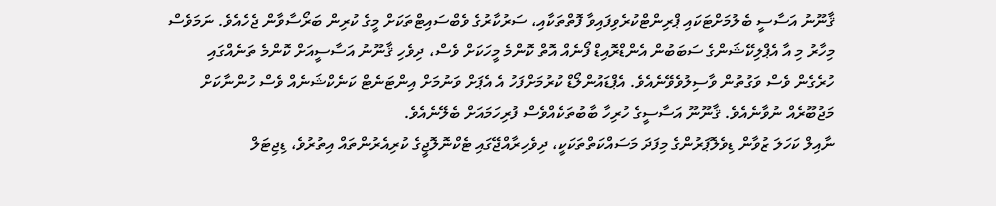ޤާނޫނު އަސާސީ ބެލުމަށްޓަކައި ޕްރިންޓްކުރެވިފައިވާ ފޮތްތަކާއި، ސަރުކާރުގެ ވެބްސައިޓްތަކަށް މީގެ ކުރިން ބަރޯސާވާން ޖެހެއެވެ. ނަމަވެސް މިހާރު މި އާ އެޕްލިކޭޝަންގެ ސަބަބުން އެންޑްރޮއިޑް ފޯނެއް އޮތް ކޮންމެ މީހަކަށް ވެސް، ދިވެހި ޤާނޫނު އަސާސީއަށް ކޮންމެ ތަނެއްގައި ހުރެގެން ވެސް ވަގުތުން ވާސިލުވެވޭނެއެވެ. އެޕްޑައުންލޯޑް ކުރުމަށްފަހު އެ އެޕަށް ވަނުމަށް އިންޓަނެޓް ކަނެކްޝަނެއް ވެސް ހުންނާކަށް މަޖުބޫރެއް ނުވާނެއެވެ. ޤާނޫނޫ އަސާސީގެ ހުރިހާ ބާބުތަކެއްވެސް ފުރިހަމައަށް ބެލޭނެއެވެ.
ނާއިލް ކަހަލަ ޒުވާން ޑިވެލޮޕަރުންގެ މިފަދަ މަސައްކަތްތަކަކީ، ދިވެހިރާއްޖޭގައި ޓެކްނޮލޮޖީގެ ކުރިއެރުންތައް އިތުރުވެ، ޑިޖިޓަލް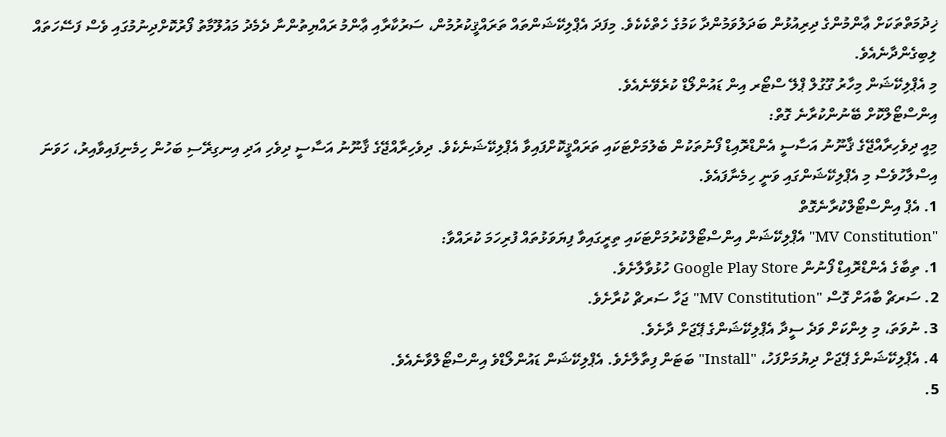ޚިދުމަތްތަކަށް ޢާންމުންގެ ދިރިއުޅުން ބަދަލުވަމުންދާ ކަމުގެ ހެތްކެކެވެ. މިފަދަ އެޕްލިކޭޝަންތައް ތަރައްޤީކުރުމުން، ސަރުކާރާއި ޢާންމު ރައްޔިތުންނާ ދެމެދު މައުލޫމާތު ފޯރުކޮށްދިނުމުގައި ވެސް ފަސޭހަތައް ލިބިގެންދާނެއެވެ.
މި އެޕްލިކޭޝަން މިހާރު ގޫގުލް ޕްލޭ ސްޓޯރ އިން ޑައުންލޯޑް ކުރެވޭނެއެވެ.
އިންސްޓޯލްކޮށް ބޭނުންކުރާނެ ގޮތް:
މިއީ ދިވެހިރާއްޖޭގެ ޤާނޫނު އަސާސީ އެންޑްރޮއިޑް ފޯނުތަކުން ބެލުމަށްޓަކައި ތަރައްޤީކޮށްފައިވާ އެޕްލިކޭޝަނެކެވެ. ދިވެހިރާއްޖޭގެ ޤާނޫނު އަސާސީ ދިވެހި އަދި އިނގިރޭސި ބަހުން ހިމެނިފައިވާއިރު، ހަވަނަ އިސްލާހުވެސް މި އެޕްލިކޭޝަންގައި ވަނީ ހިމެނާފައެވެ.
1. އެޕް އިންސްޓޯލްކުރާނެގޮތް
"MV Constitution" އެޕްލިކޭޝަން އިންސްޓޯލްކުރުމަށްޓަކައި ތިރީގައިވާ ފިޔަވަޅުތައް ފުރިހަމަ ކުރައްވާ:
1. ތިބާގެ އެންޑްރޮއިޑް ފޯނުން Google Play Store ހުޅުވާލާށެވެ.
2. ސަރޗް ބާއަށް ގޮސް "MV Constitution" ޖަހާ ސަރޗް ކުރާށެވެ.
3. ނުވަތަ، މި ލިންކަށް ވަދެ ސީދާ އެޕްލިކޭޝަންގެ ޕޭޖަށް ދާށެވެ.
4. އެޕްލިކޭޝަންގެ ޕޭޖަށް ދިޔުމަށްފަހު، "Install" ބަޓަން ފިތާލާށެވެ. އެޕްލިކޭޝަން ޑައުންލޯޑްވެ އިންސްޓޯލްވާނެއެވެ.
5.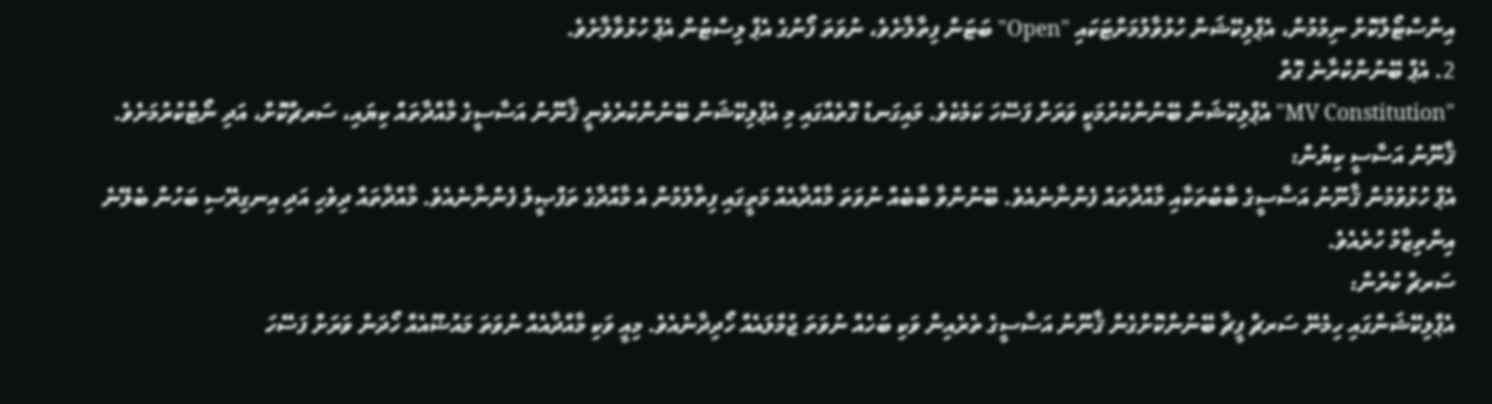އިންސްޓޯލްކޮށް ނިމުމުން، އެޕްލިކޭޝަން ހުޅުވާލުމަށްޓަކައި "Open" ބަޓަން ފިތާލާށެވެ، ނުވަތަ ފޯނުގެ އެޕް ލިސްޓުން އެޕް ހުޅުވާލާށެވެ.
2. އެޕް ބޭނުންކުރާނެ ގޮތް
"MV Constitution" އެޕްލިކޭޝަން ބޭނުންކުރުމަކީ ވަރަށް ފަސޭހަ ކަމެކެވެ. މައިގަނޑު ގޮތެއްގައި މި އެޕްލިކޭޝަން ބޭނުންކުރެވެނީ ޤާނޫނު އަސާސީގެ މާއްދާތައް ކިޔައި، ސަރޗްކޮށް، އަދި ނޯޓްކުރުމަށެވެ.
ޤާނޫނު އަސާސީ ކިޔުން:
އެޕް ހުޅުވުމުން ޤާނޫނު އަސާސީގެ ބާބުތަކާއި މާއްދާތައް ފެންނާނެއެވެ. ބޭނުންވާ ބާބެއް ނުވަތަ މާއްދާއެއް މަތީގައި ފިތާލުމުން އެ މާއްދާގެ ތަފްޞީލު ފެންނާނެއެވެ. މާއްދާތައް ދިވެހި އަދި އިނގިރޭސި ބަހުން ބެލޭނެ އިންތިޒާމު ހުރެއެވެ.
ސަރޗް ކުރުން:
އެޕްލިކޭޝަންގައި ހިމެނޭ ސަރޗް ފީޗާ ބޭނުންކޮށްގެން ޤާނޫނު އަސާސީގެ ތެރެއިން ވަކި ބަހެއް ނުވަތަ ޖުމްލައެއް ހޯދިދާނެއެވެ. މިއީ ވަކި މާއްދާއެއް ނުވަތަ މައުޟޫއެއް ހޯދަން ވަރަށް ފަސޭހަ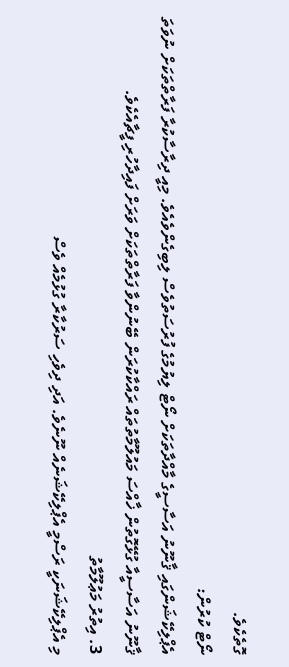ގޮތެކެވެ.
ނޯޓް ކުރުން:
އެޕްލިކޭޝަންގައި ޤާނޫނު އަސާސީގެ މާއްދާތަކަށް ނޯޓް ލިޔުމުގެ ފުރުސަތުވެސް ލިބިގެންވެއެވެ. މިއީ ދިރާސާކުރާ ފަރާތްތަކަށް ނުވަތަ ޤާނޫނު އަސާސީއާ ގުޅޭގޮތުން ޚާއްސަ މައުލޫމާތުތައް ރައްކާކުރަން ބޭނުންވާ ފަރާތްތަކަށް ވަރަށް ފައިދާހުރި ފީޗާއެކެވެ.
3. އިތުރު މަޢުލޫމާތު
މި އެޕްލިކޭޝަނަކީ ރަސްމީ އެޕްލިކޭޝަނެއް ނޫނެވެ. އަދި ދިވެހި ސަރުކާރާ ގުޅުމެއް ވެސް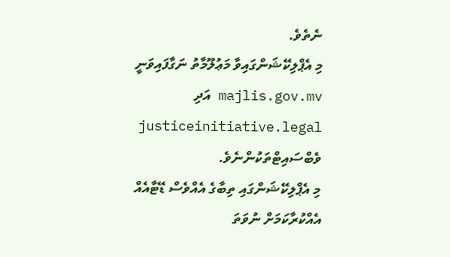ނެތެވެ.
މި އެޕްލިކޭޝަންގައިވާ މަޢުލޫމާތު ނަގާފައިވަނީ majlis.gov.mv އަދި justiceinitiative.legal ވެބްސައިޓްތަކުންނެވެ.
މި އެޕްލިކޭޝަންގައި ތިބާގެ އެއްވެސް ޑޭޓާއެއް އެއްކުރާކަމަށް ނުވަތަ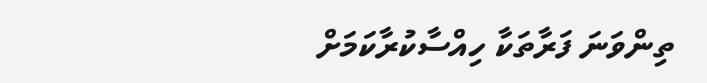ތިންވަނަ ފަރާތަކާ ހިއްސާކުރާކަމަށް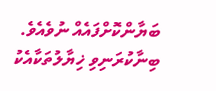ބަޔާންކޮށްފައެއް ނުވެއެވެ.
ބިނާކުރަނިވި ޚިޔާލުތަކާއެކު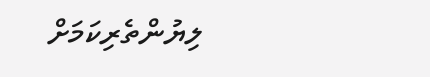ލިޔުންތެރިކަމަށް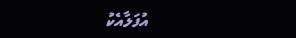އުފަލާއެކު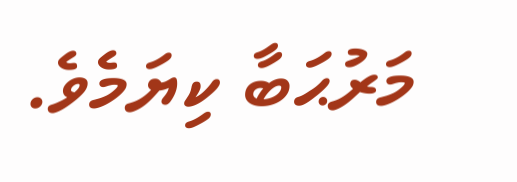މަރުޙަބާ ކިޔަމެވެ.